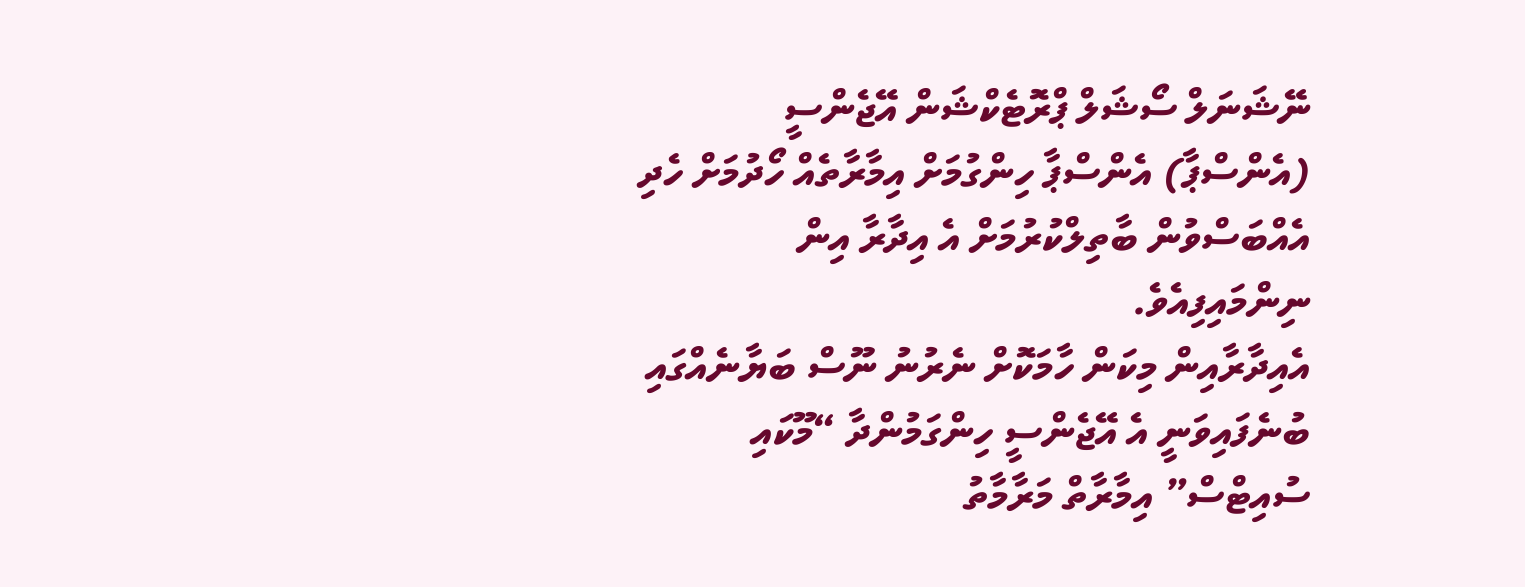ނޭޝަނަލް ސޯޝަލް ޕްރޮޓެކްޝަން އޭޖެންސީ (އެންސްޕާ) އެންސްޕާ ހިންގުމަށް އިމާރާތެއް ހޯދުމަށް ހެދި އެއްބަސްވުން ބާތިލްކުރުމަށް އެ އިދާރާ އިން ނިންމައިފިއެވެ.
އެއިދާރާއިން މިކަން ހާމަކޮށް ނެރުނު ނޫސް ބަޔާނެއްގައި ބުނެފައިވަނީ އެ އޭޖެންސީ ހިންގަމުންދާ “މޫކައި ސުއިޓްސް” އިމާރާތް މަރާމާތު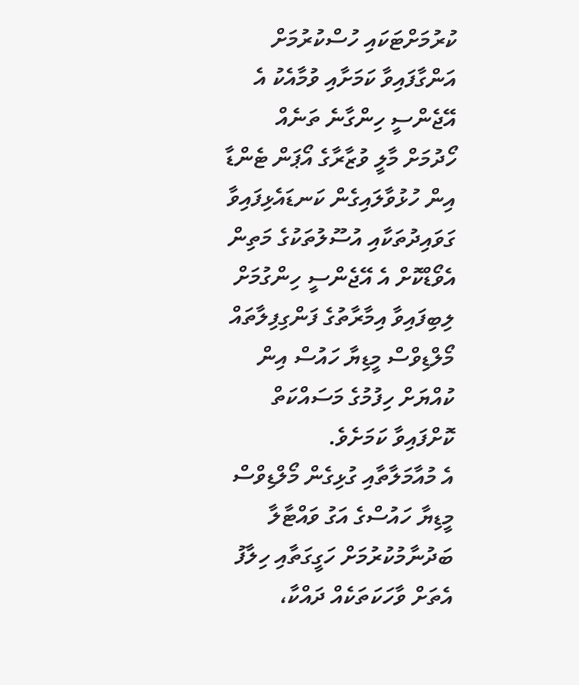ކުރުމަށްޓަކައި ހުސްކުރުމަށް އަންގާފައިވާ ކަމަށާއި ވުމާއެކު އެ އޭޖެންސީ ހިންގާނެ ތަނެއް ހޯދުމަށް މާލީ ވުޒާރާގެ އޯޕަން ޓެންޑާ އިން ހުޅުވާލައިގެން ކަނޑައެޅިފައިވާ ގަވައިދުތަކާއި އުސޫލުތަކުގެ މަތިން އެވޯޑްކޮށް އެ އޭޖެންސީ ހިންގުމަށް ލިބިފައިވާ އިމާރާތުގެ ފަންގިފިލާތައް މޯލްޑިވްސް މީޑިޔާ ހައުސް އިން ކުއްޔަށް ހިފުމުގެ މަސައްކަތް ކޮށްފައިވާ ކަމަށެވެ.
އެ މުއާމަލާތާއި ގުޅިގެން މޯލްޑިވްސް މީޑިޔާ ހައުސްގެ އަގު ވައްޓާލާ ބަދުނާމުކުރުމަށް ހަގީގަތާއި ހިލާފު އެތަށް ވާހަކަތަކެއް ދައްކާ،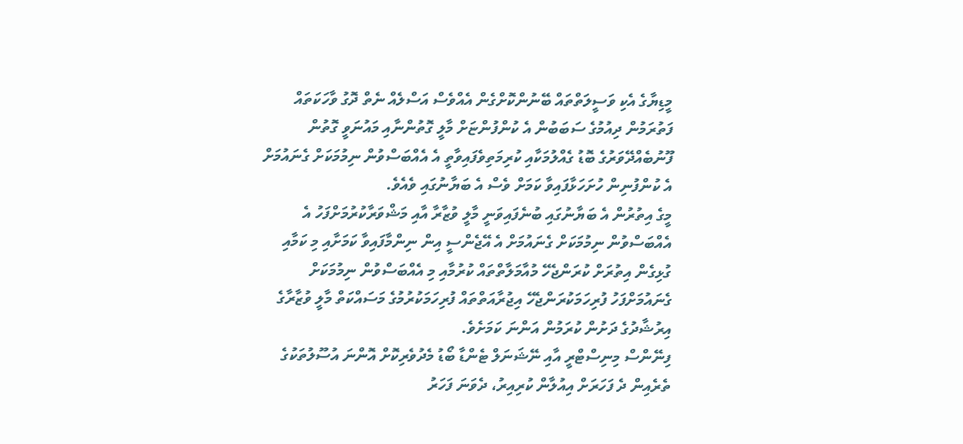މީޑިޔާގެ އެކި ވަސީލަތްތައް ބޭނުންކޮށްގެން އެއްވެސް އަސްލެއް ނެތް ދޮގު ވާހަކަތައް ފަތުރަމުން ދިއުމުގެ ސަބަބުން އެ ކުންފުންޏަށް މާލީ ގޮތުންނާއި މައުނަވީ ގޮތުން ފޫނުބެއްދޭވަރުގެ ބޮޑު ގެއްލުމަކާއި ކުރިމަތިވެފައިވާތީ އެ އެއްބަސްވުން ނިމުމަކަށް ގެނައުމަށް އެ ކުންފުނިން ހުށަހަޅާފައިވާ ކަމަށް ވެސް އެ ބަޔާނުގައި ވެއެވެ.
މީގެ އިތުރުން އެ ބަޔާނުގައި ބުނެފައިވަނީ މާލީ ވުޒާރާ އާއި މަޝްވަރާކުރުމަށްފަހު އެ އެއްބަސްވުން ނިމުމަކަށް ގެނައުމަށް އެ އޭޖެންސީ އިން ނިންމާފައިވާ ކަމަށާއި މި ކަމާއި ގުޅިގެން އިތުރަށް ކުރަންޖެހޭ މުއާމަލާތްތައް ކުރުމާއި މި އެއްބަސްވުން ނިމުމަކަށް ގެނައުމަށްފަހު ފުރިހަމަކުރަންޖެހޭ އިޖުރާއަތްތައް ފުރިހަމަކުރުމުގެ މަސައްކަތް މާލީ ވުޒާރާގެ އިރުޝާދުގެ ދަށުން ކުރަމުން އަންނަ ކަމަށެވެ.
ފިނޭންސް މިނިސްޓްރީ އާއި ނޭޝަނަލް ޓެންޑާ ބޯޑު މެދުވެރިކޮށް އޮންނަ އުސޫލުތަކުގެ ތެރެއިން ދެ ފަހަރަށް އިއުލާން ކުރިއިރު، ދެވަނަ ފަހަރު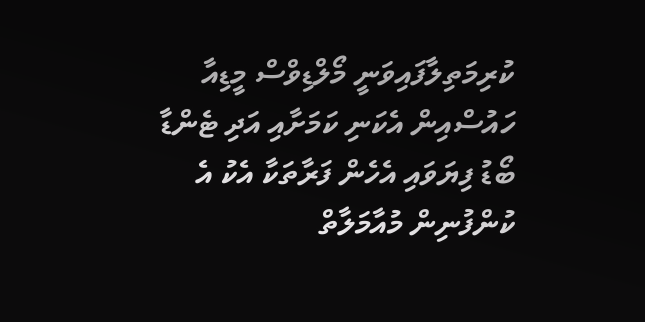ކުރިމަތިލާފައިވަނީ މޯލްޑިވްސް މީޑިއާ ހައުސްއިން އެކަނި ކަމަށާއި އަދި ޓެންޑާ ބޯޑު ފިޔަވައި އެހެން ފަރާތަކާ އެކު އެ ކުންފުނިން މުއާމަލާތް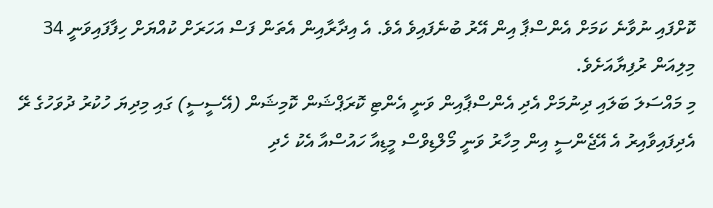ކޮށްފައި ނުވާނެ ކަމަށް އެންސްޕާ އިން އޭރު ބުނެފައިވެ އެވެ. އެ އިދާރާއިން އެތަން ފަސް އަހަރަށް ކުއްޔަށް ހިފާފައިވަނީ 34 މިލިއަން ރުފިޔާއަށެވެ.
މި މައްސަލަ ބަލައި ދިނުމަށް އެދި އެންސްޕާއިން ވަނީ އެންޓި ކޮރަޕްޝަން ކޮމިޝަން (އޭސީސީ) ގައި މިދިޔަ ހުކުރު ދުވަހުގެ ރޭ އެދިފައިވާއިރު އެ އޭޖެންސީ އިން މިހާރު ވަނީ މޯލްޑިވްސް މީޑިއާ ހައުސްއާ އެކު ހެދި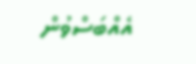އެއްބަސްވުން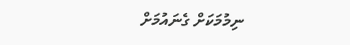ނިމުމަކަށް ގެނައުމަށް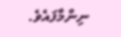ނިންމާފައެވެ.